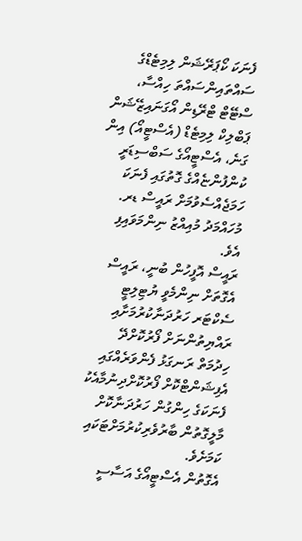ފެނަކަ ކޯޕަރޭޝަން ލިމިޓެޑްގެ ސައްތައިންސައްތަ ހިއްސާ، ސްޓޭޓް ޓްރޭޑިން އޯގަނައިޒޭޝަން ޕަބްލިކް ލިމިޓެޑް (އެސްޓީއޯ) އިން ގަނެ، އެސްޓީއޯގެ ސަބްސިޑަރީ ކުންފުންޏެއްގެ ގޮތުގައި ފެނަކަ ހަމަޖެއްސެވުމަށް ރައީސް ޑރ. މުހައްމަދު މުއިއްޒު ނިންމަވައިފި އެވެ.
ރައީސް އޮފީހުން ބުނީ، ރައީސް އެގޮތަށް ނިންމެވީ ޔުޓިލިޓީ ސެކްޓަރ ހަރުދަނާކުރުމަށާއި ރައްޔިތުންނަށް ފޯރުކޮށްދޭ ހިދުމަތް ރަނގަޅު ފެންވަރެއްގައި އެފިޝަންޓްކޮށް ފޯރުކޮށްދިނުމާއެކު ފެނަކަގެ ހިންގުން ހަރުދަނާކޮށް މާލީގޮތުން ބާރުވެރިކުރުމަށްޓަކައި ކަމަށެވެ.
އެގޮތުން އެސްޓީއޯގެ އަސާސީ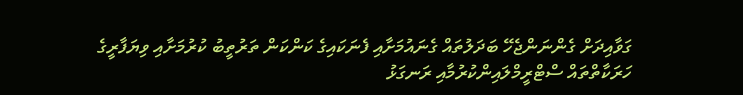ގަވާއިދަށް ގެންނަންޖެހޭ ބަދަލުތައް ގެނައުމަށާއި ފެނަކައިގެ ކަންކަން ތަރުތީބު ކުރުމަށާއި ވިޔަފާރީގެ ހަރަކާތްތައް ސްޓްރީމްލައިންކުރުމާއި ރަނގަޅު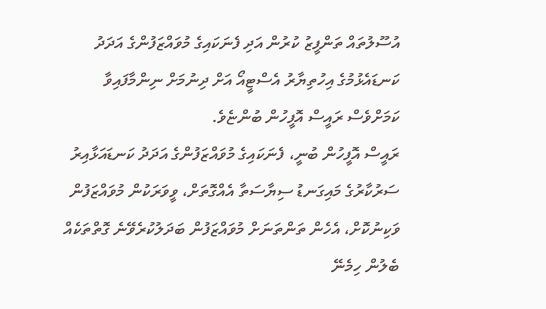އުސޫލުތައް ތަންފީޒު ކުރުން އަދި ފެނަކައިގެ މުވައްޒަފުންގެ އަދަދު ކަނޑައެޅުމުގެ އިހުތިޔާރު އެސްޓީއޯ އަށް ދިނުމަށް ނިންމާފައިވާ ކަމަށްވެސް ރައީސް އޮފީހުން ބުންޏެވެ.
ރައީސް އޮފީހުން ބުނީ، ފެނަކައިގެ މުވައްޒަފުންގެ އަދަދު ކަނޑައަޅާއިރު ސަރުކާރުގެ މައިގަނޑު ސިޔާސަތާ އެއްގޮތަށް، ވީވަރަކުން މުވައްޒަފުން ވަކިނުކޮށް، އެހެން ތަންތަނަށް މުވައްޒަފުން ބަދަލުކުރެވޭނެ ގޮތްތަކެއް ބެލުން ހިމެނޭ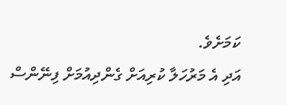ކަމަށެވެ.
އަދި އެ މަރުހަލާ ކުރިއަށް ގެންދިއުމަށް ފިނޭންސް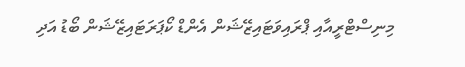މިނިސްޓްރީއާއި ޕްރައިވަޓައިޒޭޝަން އެންޑް ކޯޕަރަޓައިޒޭޝަން ބޯޑު އަދި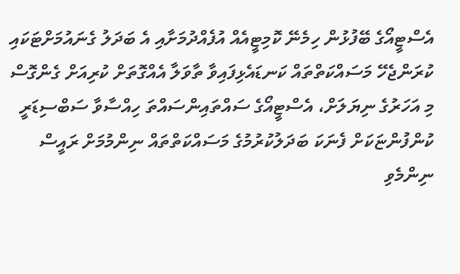އެސްޓީއޯގެ ބޭފުޅުން ހިމެނޭ ކޮމިޓީއެއް އުފެއްދުމަށާއި އެ ބަދަލު ގެނައުމަށްޓަކައި ކުރަންޖެހޭ މަސައްކަތްތައް ކަނޑައެޅިފައިވާ ތާވަލާ އެއްގޮތަށް ކުރިއަށް ގެންގޮސް މި އަހަރުގެ ނިޔަލަށް، އެސްޓީއޯގެ ސައްތައިންސައްތަ ހިއްސާވާ ސަބްސިޑަރީ ކުންފުންޏަކަށް ފެނަކަ ބަދަލުކުރުމުގެ މަސައްކަތްތައް ނިންމުމަށް ރައީސް ނިންމެވި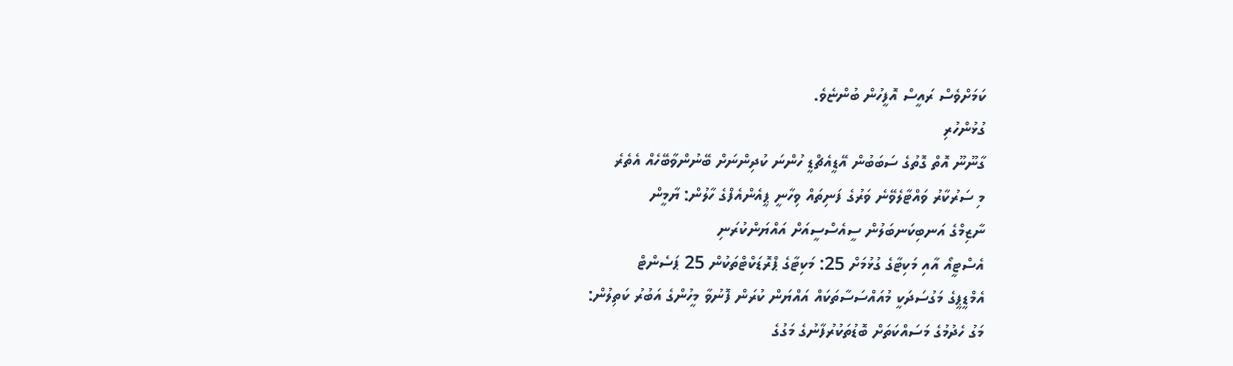ކަމަށްވެސް ރައީސް އޮފީހުން ބުންޏެވެ.
ގުޅުންހުރި
ގާނޫނޫ އޮތް ގޮތުގެ ސަބަބުން އޭޑީއެޗްޑީ ހުންނަ ކުދިންނަށް ބޭނުންވާބޭހެއް އެތެރެ
މި ސަރުކާރު ވައްޓާލެވޭނެ ވަރުގެ ފަނިތައް ވިހާނީ ޕީއެންއެފްގެ ހާލުން: ޔާމީން
ނާޒިމްގެ އަނބިކަނބަލުން ސީއެސްސީއަށް އައްޔަންކުރަނި
އެސްޓީއޯ އާއި މަކިޓާގެ ގުޅުމަށް 25: މަކިޓާގެ ޕްރޮޑަކްޓްތަކުން 25 ޕަސެންޓް
އެމްޑީޕީގެ މަގުސަދަކީ މުއައްސަސާތަކައް އައްޔަން ކުރަން ފޮނުވާ މީހުންގެ އަބުރު ކަތިލުން:
މަގު ހެދުމުގެ މަސައްކަތަށް ބޮޑުތަކުރުފާނުގެ މަގުގެ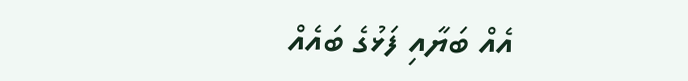އެއް ބަޔާއި ފަޅުގެ ބައެއް